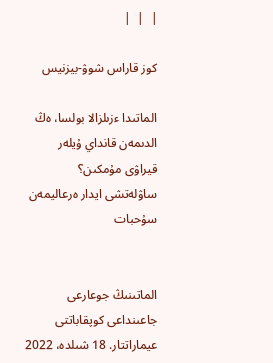|  |  |

كوز قاراس شوۋ-بيزنيس

الماتىدا ءزىلزالا بولسا، ەڭ الدىمەن قانداي ۇيلەر قيراۋى مۇمكىن؟ ساۋلەتشى ايدار ەرعاليمەن سۇحبات


الماتىنىڭ جوعارعى جاعىنداعى كوپقاباتتى عيماراتتار. 18 شىلدە، 2022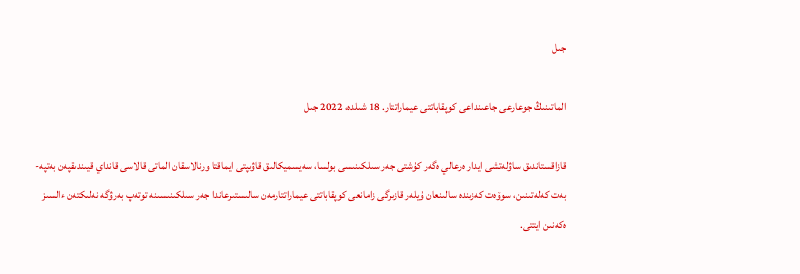جىل

الماتىنىڭ جوعارعى جاعىنداعى كوپقاباتتى عيماراتتار. 18 شىلدە، 2022 جىل

قازاقستاندىق ساۋلەتشى ايدار ەرعالي ەگەر كۇشتى جەر سىلكىنىسى بولسا، سەيسميكالىق قاۋىپتى ايماقتا ورنالاسقان الماتى قالاسى قانداي قيىندىقپەن بەتپە-بەت كەلەتىنىن، سوۆەت كەزىندە سالىنعان ۇيلەر قازىرگى زامانعى كوپقاباتتى عيماراتتارمەن سالىستىرعاندا جەر سىلكىنىسىنە توتەپ بەرۋگە نەلىكتەن ءالسىز ەكەنىن ايتتى.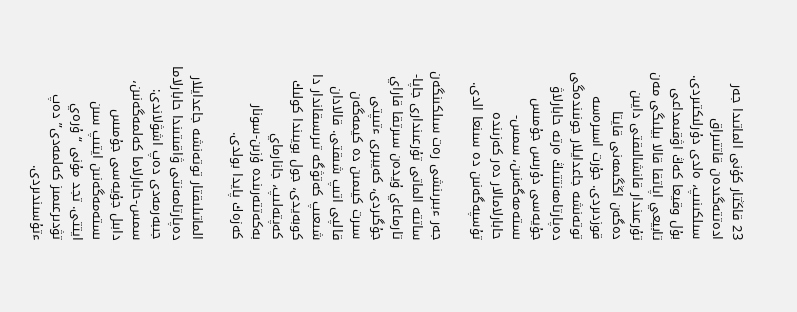23 قاڭتار كۇنى الماتىدا جەر ادەتتەگىدەن قاتتىراق سىلكىنىپ، ەلدى دۇرلىكتىردى. بۇل وقيعا كەڭ اۋقىمداعى تابيعي اپاتقا قالا بيلىگى مەن تۇرعىندار قانشالىقتى دايىن دەگەن اڭگىمەنى قايتا قوزدىردى. جۇرت اسىرەسە توتەنشە جاعدايلار جونىندەگى دەپارتامەنتتىڭ ەرتە حابارلاۋ جۇيەسى دۇرىس جۇمىس ىستەمەگەنىن، سمس-حابارلامالار دەر كەزىندە تۇسپەگەنىن دە سىنعا الدى.

جەر ءبىرىنشى رەت سىلكىنگەن ساتتە الماتى تۇرعىندارى جاپا-تارماعاي ۇيدەن سىرتقا قاراي جۇگىردى، كەيبىرى ءتىپتى سىرت كيىمىن دە كيمەگەن قالپى اتىپ شىقتى. قالادان شىعىپ كەتۋگە تىرىسقاندار دا كوبەيدى، جول بويىندا كولىك كەپتەلىپ، جانارماي بەكەتتەرىندە ۇزىن-سونار كەزەك پايدا بولدى.

الماتىلىقتار توتەنشە جاعدايلار دەپارتامەنتى ۋاقىتىندا حابارلاما جىبەرمەدى دەپ اشۋلاندى: سمس-حابارلاما كەلمەگەنىن، دابىل جۇيەسى جۇمىس ىستەمەگەنىن ايتىپ سىن ايتتى. تجد مۇنى “ۇرەي تۋدىرعىمىز كەلمەدى” دەپ ءتۇسىندىردى.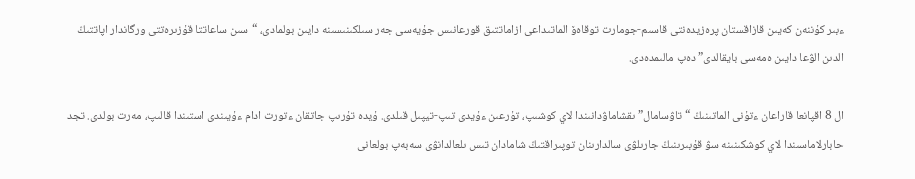ءبىر كۇننەن كەيىن قازاقستان پرەزيدەنتى قاسىم-جومارت توقاەۆ الماتىداعى ازاماتتىق قورعانىس جۇيەسى جەر سىلكىنىسىنە دايىن بولمادى، “سىن ساعاتتا قۇزىرەتتى ورگاندار اپاتتىڭ الدىن الۋعا دايىن ەمەسى بايقالدى” دەپ مالىمدەدى.

ال 8 اقپانعا قاراعان ءتۇنى الماتىنىڭ “تاۋسامال” ىقشاماۋدانىندا لاي كوشىپ، تۇرعىن ءۇيدى تىپ-تيپىل قىلدى. ۇيدە تۇرىپ جاتقان ءتورت ادام ءۇيىندى استىندا قالىپ، مەرت بولدى. تجد حابارلاماسىندا لاي كوشكىنىنە سۋ قۇبىرىنىڭ جارىلۋى سالدارىنان توپىراقتىڭ شامادان تىس ىلعالدانۋى سەبەپ بولعانى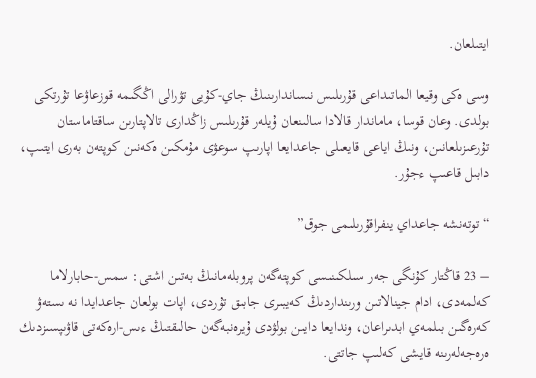ايتىلعان.

وسى ەكى وقيعا الماتىداعى قۇرىلىس نىساندارىنىڭ جاي-كۇيى تۋرالى اڭگىمە قوزعاۋعا تۇرتكى بولدى. وعان قوسا، ماماندار قالادا سالىنعان ۇيلەر قۇرىلىس زاڭدارى تالاپتارىن ساقتاماستان تۇرعىزىلعانىن، ونىڭ اياعى قايعىلى جاعدايعا اپارىپ سوعۋى مۇمكىن ەكەنىن كوپتەن بەرى ايتىپ، دابىل قاعىپ ءجۇر.

“توتەنشە جاعداي ينفراقۇرىلىمى جوق”

– 23 قاڭتار كۇنگى جەر سىلكىنىسى كوپتەگەن پروبلەمانىڭ بەتىن اشتى: سمس-حابارلاما كەلمەدى، ادام جينالاتىن ورىنداردىڭ كەيبىرى جابىق تۇردى، اپات بولعان جاعدايدا نە ىستەۋ كەرەگىن بىلمەي ابدىراعان، وندايعا دايىن بولۋدى ۇيرەنبەگەن حالىقتىڭ ءىس-ارەكەتى قاۋىپسىزدىك ەرەجەلەرىنە قايشى كەلىپ جاتتى.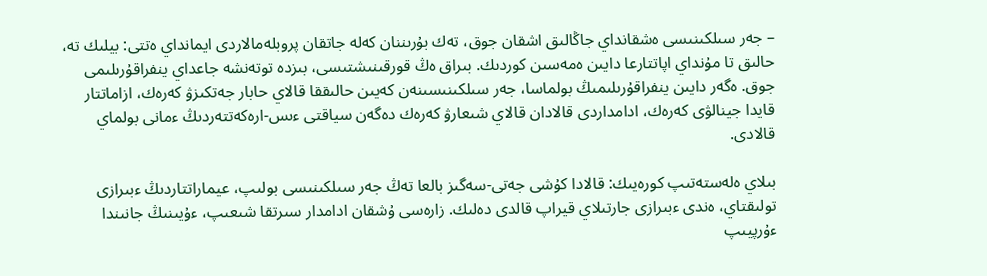– جەر سىلكىنىسى ەشقانداي جاڭالىق اشقان جوق، تەك بۇرىننان كەلە جاتقان پروبلەمالاردى ايمانداي ەتتى: بيلىك تە، حالىق تا مۇنداي اپاتتارعا دايىن ەمەسىن كوردىك. بىراق ەڭ قورقىنىشتىسى، بىزدە توتەنشە جاعداي ينفراقۇرىلىمى جوق. ەگەر دايىن ينفراقۇرىلىمىڭ بولماسا، جەر سىلكىنىسىنەن كەيىن حالىققا قالاي حابار جەتكىزۋ كەرەك، ازاماتتار قايدا جينالۋى كەرەك، ادامداردى قالادان قالاي شىعارۋ كەرەك دەگەن سياقتى ءىس-ارەكەتتەردىڭ ءمانى بولماي قالادى.

بىلاي ەلەستەتىپ كورەيىك: قالادا كۇشى جەتى-سەگىز بالعا تەڭ جەر سىلكىنىسى بولىپ، عيماراتتاردىڭ ءبىرازى تولىقتاي، ەندى ءبىرازى جارتىلاي قيراپ قالدى دەلىك. زارەسى ۇشقان ادامدار سىرتقا شىعىپ، ءۇيىنىڭ جانىندا ءۇرپيىپ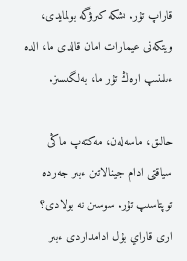قاراپ تۇر. ىشكە كىرۋگە بولمايدى، ويتكەنى عيمارات امان قالدى ما، الدە ءىلىنىپ ارەڭ تۇر ما، بەلگىسىز.

حالىق، ماسەلەن، مەكتەپ ماڭى سياقتى ادام جينالاتىن ءبىر جەردە توپتاسىپ تۇر. سوسىن نە بولادى؟ ارى قاراي بۇل ادامداردى ءبىر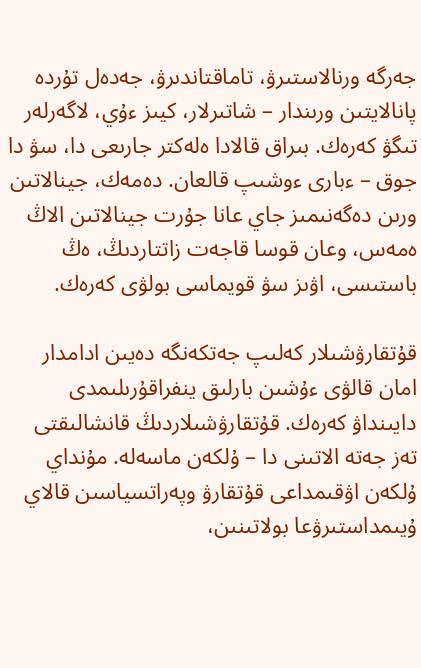جەرگە ورنالاستىرۋ، تاماقتاندىرۋ، جەدەل تۇردە پانالايتىن ورىندار – شاتىرلار، كيىز ءۇي، لاگەرلەر تىگۋ كەرەك. بىراق قالادا ەلەكتر جارىعى دا، سۋ دا جوق – ءبارى ءوشىپ قالعان. دەمەك، جينالاتىن ورىن دەگەنىمىز جاي عانا جۇرت جينالاتىن الاڭ ەمەس، وعان قوسا قاجەت زاتتاردىڭ، ەڭ باستىسى، اۋىز سۋ قويماسى بولۋى كەرەك.

قۇتقارۋشىلار كەلىپ جەتكەنگە دەيىن ادامدار امان قالۋى ءۇشىن بارلىق ينفراقۇرىلىمدى دايىنداۋ كەرەك. قۇتقارۋشىلاردىڭ قانشالىقتى تەز جەتە الاتىنى دا – ۇلكەن ماسەلە. مۇنداي ۇلكەن اۋقىمداعى قۇتقارۋ وپەراتسياسىن قالاي ۇيىمداستىرۋعا بولاتىنىن،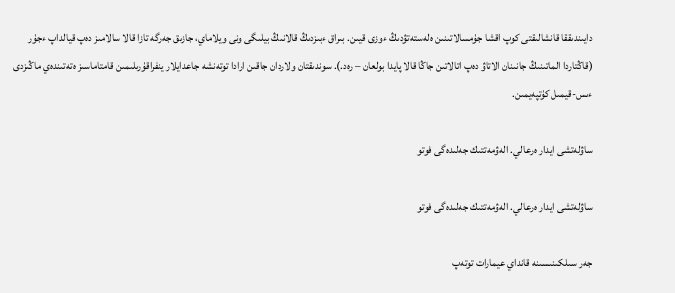دايىندىققا قانشالىقتى كوپ اقشا جۇمسالاتىنىن ەلەستەتۋدىڭ ءوزى قيىن. بىراق ءبىزدىڭ قالانىڭ بيلىگى ونى ويلاماي، جازىق جەرگە تازا قالا سالامىز دەپ قيالداپ ءجۇر (قاڭتاردا الماتىنىڭ جانىنان الاتاۋ دەپ اتالاتىن جاڭا قالا پايدا بولعان – رەد.). سوندىقتان ولاردان جاقىن ارادا توتەنشە جاعدايلار ينفراقۇرىلىمىن قامتاماسىز ەتەتىندەي ماڭىزدى ءىس-قيمىل كۇتپەيمىن.

ساۋلەتشى ايدار ەرعالي. الەۋمەتتىك جەلىدەگى فوتو

ساۋلەتشى ايدار ەرعالي. الەۋمەتتىك جەلىدەگى فوتو

جەر سىلكىنىسىنە قانداي عيمارات توتەپ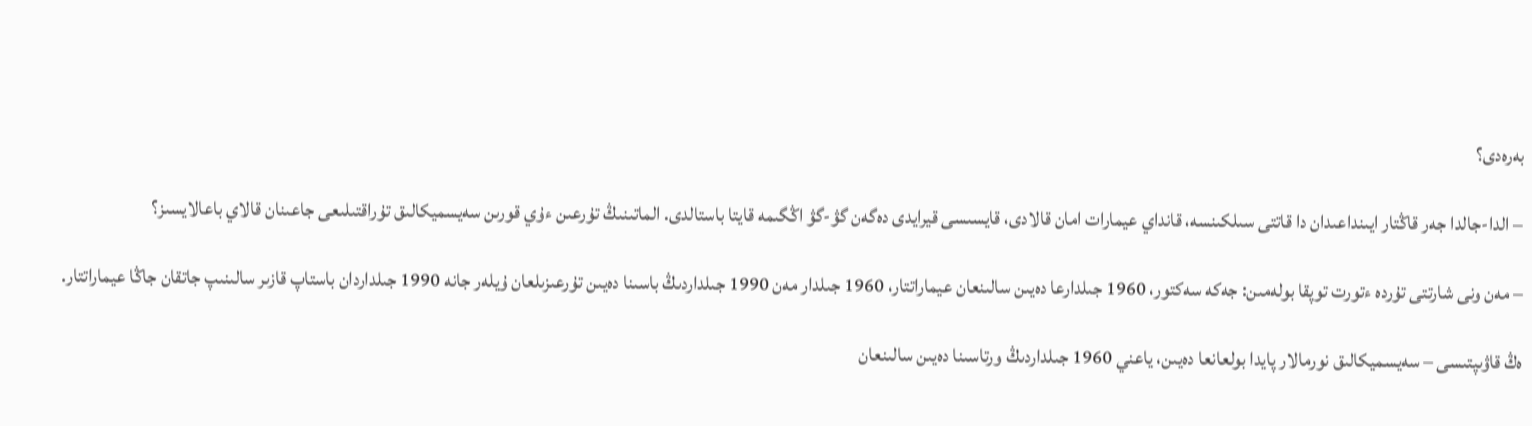بەرەدى؟

– الدا-جالدا جەر قاڭتار ايىنداعىدان دا قاتتى سىلكىنسە، قانداي عيمارات امان قالادى، قايسىسى قيرايدى دەگەن گۋ-گۋ اڭگىمە قايتا باستالدى. الماتىنىڭ تۇرعىن ءۇي قورىن سەيسميكالىق تۇراقتىلىعى جاعىنان قالاي باعالايسىز؟

– مەن ونى شارتتى تۇردە ءتورت توپقا بولەمىن: جەكە سەكتور، 1960 جىلدارعا دەيىن سالىنعان عيماراتتار، 1960 جىلدار مەن 1990 جىلداردىڭ باسىنا دەيىن تۇرعىزىلعان ۇيلەر جانە 1990 جىلداردان باستاپ قازىر سالىنىپ جاتقان جاڭا عيماراتتار.

ەڭ قاۋىپتىسى – سەيسميكالىق نورمالار پايدا بولعانعا دەيىن، ياعني 1960 جىلداردىڭ ورتاسىنا دەيىن سالىنعان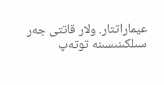عيماراتتار. ولار قاتتى جەر سىلكىنىسىنە توتەپ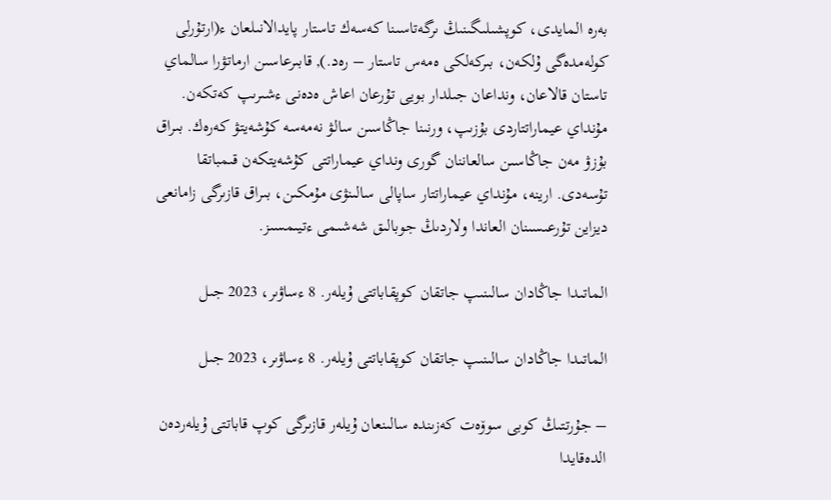بەرە المايدى، كوپشىلىگىنىڭ ىرگەتاسىنا كەسەك تاستار پايدالانىلعان ء(ارتۇرلى كولەمدەگى ۇلكەن، بىركەلكى ەمەس تاستار – رەد.), قابىرعاسىن ارماتۋرا سالماي تاستان قالاعان، ونداعان جىلدار بويى تۇرعان اعاش ەدەنى ءشىرىپ كەتكەن. مۇنداي عيماراتتاردى بۇزىپ، ورنىنا جاڭاسىن سالۋ نەمەسە كۇشەيتۋ كەرەك. بىراق بۇزۋ مەن جاڭاسىن سالعاننان گورى ونداي عيماراتتى كۇشەيتكەن قىمباتقا تۇسەدى. ارينە، مۇنداي عيماراتتار ساپالى سالىنۋى مۇمكىن، بىراق قازىرگى زامانعى ديزاين تۇرعىسىنان العاندا ولاردىڭ جوبالىق شەشىمى ءتيىمسىز.

الماتىدا جاڭادان سالىنىپ جاتقان كوپقاباتتى ۇيلەر. 8 ءساۋىر، 2023 جىل

الماتىدا جاڭادان سالىنىپ جاتقان كوپقاباتتى ۇيلەر. 8 ءساۋىر، 2023 جىل

– جۇرتتىڭ كوبى سوۆەت كەزىندە سالىنعان ۇيلەر قازىرگى كوپ قاباتتى ۇيلەردەن الدەقايدا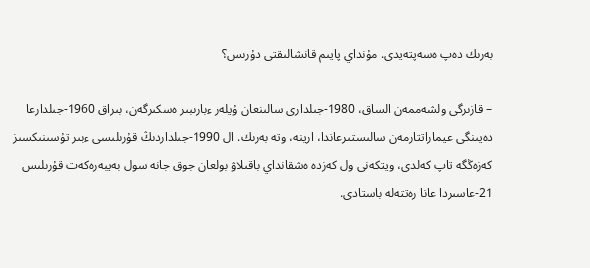بەرىك دەپ ەسەپتەيدى. مۇنداي پايىم قانشالىقتى دۇرىس؟

– قازىرگى ولشەممەن الساق، 1980-جىلدارى سالىنعان ۇيلەر ءبارىبىر ەسكىرگەن، بىراق 1960-جىلدارعا دەيىنگى عيماراتتارمەن سالىستىرعاندا، ارينە، وتە بەرىك. ال 1990-جىلداردىڭ قۇرىلىسى ءبىر تۇسىنىكسىز كەزەڭگە تاپ كەلدى، ويتكەنى ول كەزدە ەشقانداي باقىلاۋ بولعان جوق جانە سول بەيبەرەكەت قۇرىلىس 21-عاسىردا عانا رەتتەلە باستادى.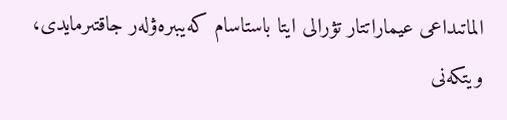الماتىداعى عيماراتتار تۋرالى ايتا باستاسام كەيبىرەۋلەر جاقتىرمايدى، ويتكەنى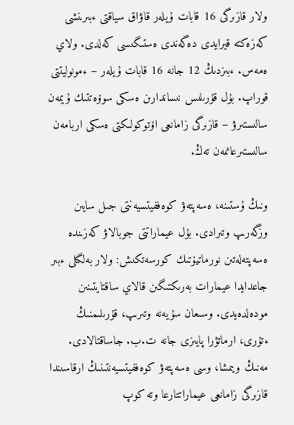ولار قازىرگى 16 قابات ۇيلەر قاۋاق سياقتى ءبىرىنشى كەزەكتە قيرايدى دەگەندى ەستىگىسى كەلدى. ولاي ەمەس. ءبىزدىڭ 12 جانە 16 قابات ۇيلەر – ءمونوليتتى قوراپ. بۇل قۇرىلىس نىساندارىن ەسكى سوۆەتتىك ۇيمەن سالىستىرۋ – قازىرگى زامانعى اۆتوكولىكتى ەسكى اربامەن سالىستىرعانمەن تەڭ.

ونىڭ ۇستىنە، ەسەپتەۋ كوەففيتسيەنتى جىل سايىن وزگەرىپ وتىرادى. بۇل عيماراتتى جوبالاۋ كەزىندە ەسەپتەلەتىن نورماتيۆتىك كورسەتكىش: ولار بەلگىلى ءبىر جاعدايدا عيمارات بەرىكتىگىن قالاي ساقتايتىنىن مودەلدەيدى. وسىعان سۇيەنە وتىرىپ، قۇرىلىمنىڭ ءتۇرى، ارماتۋرا پايىزى جانە ت.ب. جاساقتالادى. مەنىڭ ويىمشا، وسى ەسەپتەۋ كوەففيتسيەنتىنىڭ ارقاسىندا قازىرگى زامانعى عيماراتتارعا وتە كوپ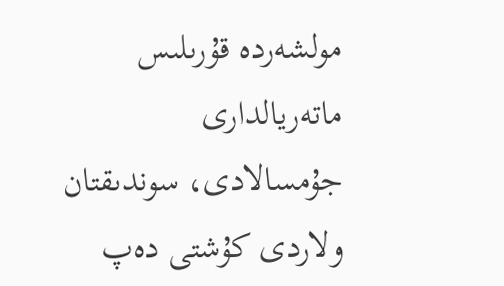مولشەردە قۇرىلىس ماتەريالدارى جۇمسالادى، سوندىقتان ولاردى كۇشتى دەپ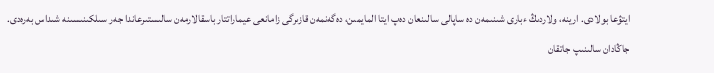ايتۋعا بولادى. ارينە، ولاردىڭ ءبارى شىنىمەن دە ساپالى سالىنعان دەپ ايتا المايمىن، دەگەنمەن قازىرگى زامانعى عيماراتتار باسقالارمەن سالىستىرعاندا جەر سىلكىنىسىنە شىداس بەرەدى.

جاڭادان سالىنىپ جاتقان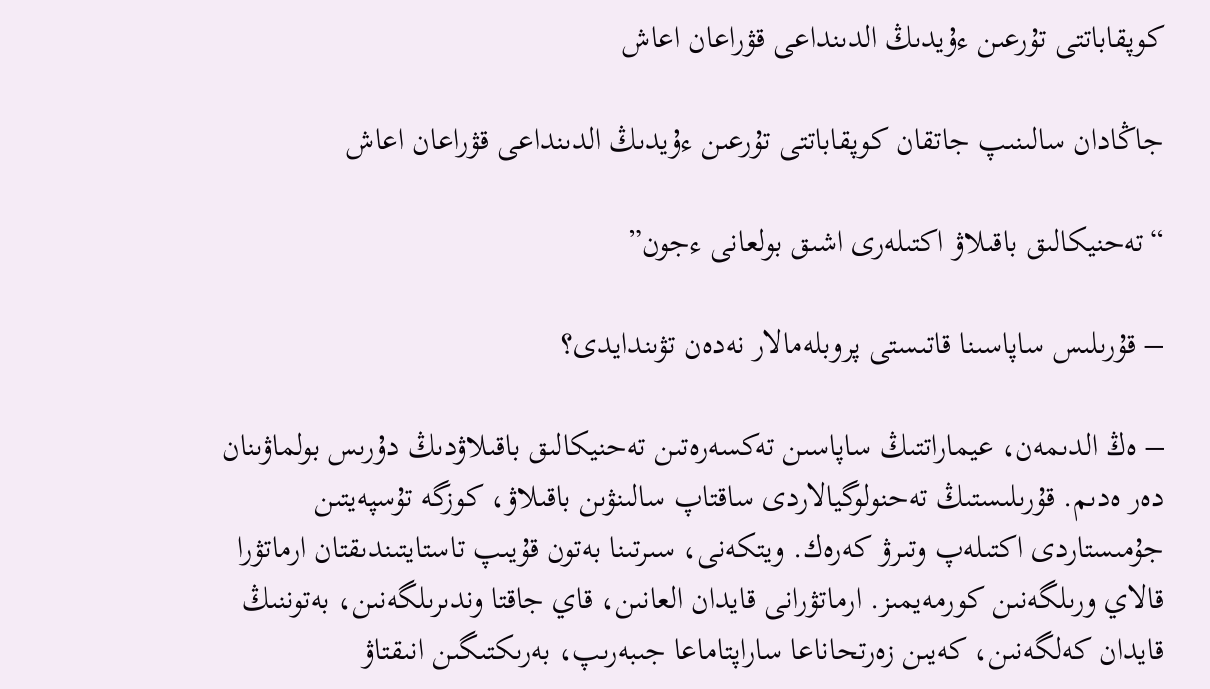كوپقاباتتى تۇرعىن ءۇيدىڭ الدىنداعى قۋراعان اعاش

جاڭادان سالىنىپ جاتقان كوپقاباتتى تۇرعىن ءۇيدىڭ الدىنداعى قۋراعان اعاش

“تەحنيكالىق باقىلاۋ اكتىلەرى اشىق بولعانى ءجون”

– قۇرىلىس ساپاسىنا قاتىستى پروبلەمالار نەدەن تۋىندايدى؟

– ەڭ الدىمەن، عيماراتتىڭ ساپاسىن تەكسەرەتىن تەحنيكالىق باقىلاۋدىڭ دۇرىس بولماۋىنان دەر ەدىم. قۇرىلىستىڭ تەحنولوگيالاردى ساقتاپ سالىنۋىن باقىلاۋ، كوزگە تۇسپەيتىن جۇمىستاردى اكتىلەپ وتىرۋ كەرەك. ويتكەنى، سىرتىنا بەتون قۇيىپ تاستايتىندىقتان ارماتۋرا قالاي ورىلگەنىن كورمەيمىز. ارماتۋرانى قايدان العانىن، قاي جاقتا وندىرىلگەنىن، بەتوننىڭ قايدان كەلگەنىن، كەيىن زەرتحاناعا ساراپتاماعا جىبەرىپ، بەرىكتىگىن انىقتاۋ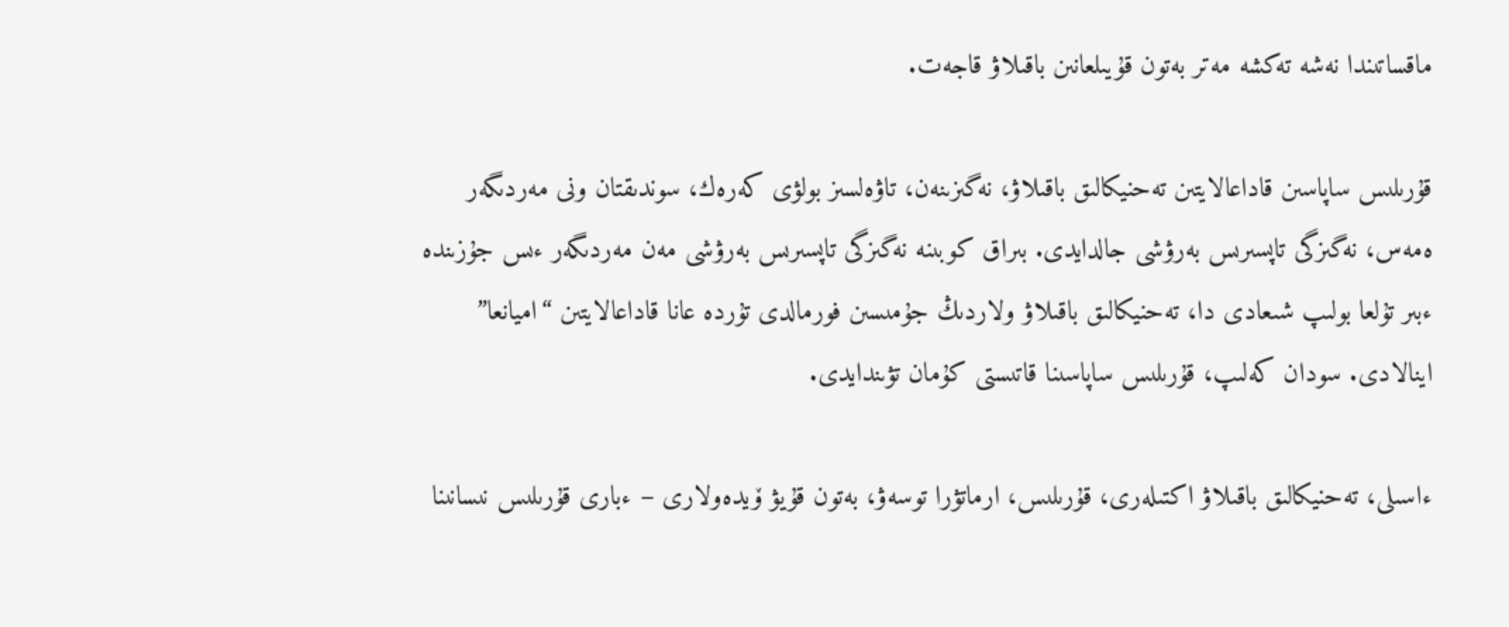ماقساتىندا نەشە تەكشە مەتر بەتون قۇيىلعانىن باقىلاۋ قاجەت.

قۇرىلىس ساپاسىن قاداعالايتىن تەحنيكالىق باقىلاۋ، نەگىزىنەن، تاۋەلسىز بولۋى كەرەك، سوندىقتان ونى مەردىگەر ەمەس، نەگىزگى تاپسىرىس بەرۋشى جالدايدى. بىراق كوبىنە نەگىزگى تاپسىرىس بەرۋشى مەن مەردىگەر ءىس جۇزىندە ءبىر تۇلعا بولىپ شىعادى دا، تەحنيكالىق باقىلاۋ ولاردىڭ جۇمىسىن فورمالدى تۇردە عانا قاداعالايتىن “اميانعا” اينالادى. سودان كەلىپ، قۇرىلىس ساپاسىنا قاتىستى كۇمان تۋىندايدى.

ءاسىلى، تەحنيكالىق باقىلاۋ اكتىلەرى، قۇرىلىس، ارماتۋرا توسەۋ، بەتون قۇيۋ ۆيدەولارى – ءبارى قۇرىلىس نىسانىنا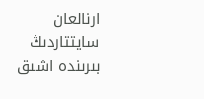ارنالعان سايتتاردىڭ بىرىندە اشىق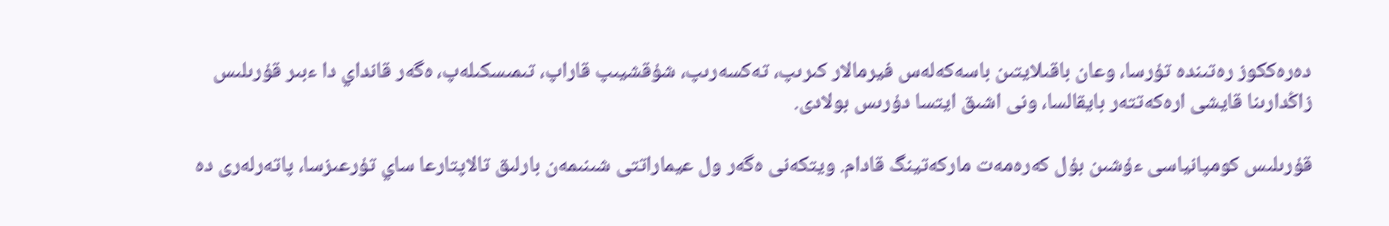دەرەككوز رەتىندە تۇرسا، وعان باقىلايتىن باسەكەلەس فيرمالار كىرىپ، تەكسەرىپ، شۇقشيىپ قاراپ، تىمىسكىلەپ، ەگەر قانداي دا ءبىر قۇرىلىس زاڭدارىنا قايشى ارەكەتتەر بايقالسا، ونى اشىق ايتسا دۇرىس بولادى.

قۇرىلىس كومپانياسى ءۇشىن بۇل كەرەمەت ماركەتينگ قادام. ويتكەنى ەگەر ول عيماراتتى شىنىمەن بارلىق تالاپتارعا ساي تۇرعىزسا، پاتەرلەرى دە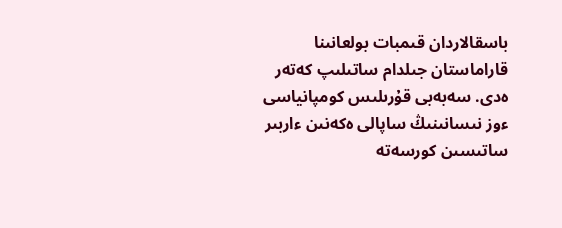باسقالاردان قىمبات بولعانىنا قاراماستان جىلدام ساتىلىپ كەتەر ەدى. سەبەبى قۇرىلىس كومپانياسى ءوز نىسانىنىڭ ساپالى ەكەنىن ءاربىر ساتىسىن كورسەتە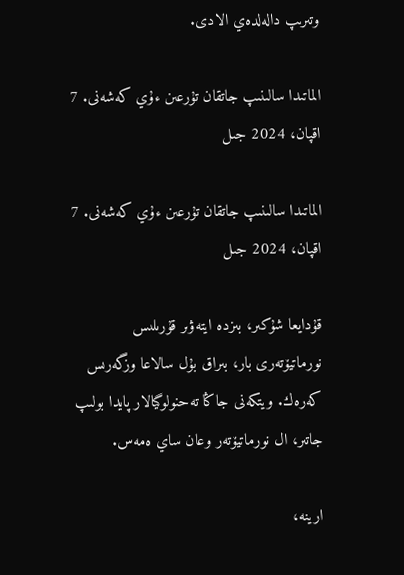وتىرىپ دالەلدەي الادى.

الماتىدا سالىنىپ جاتقان تۇرعىن ءۇي كەشەنى. 7 اقپان، 2024 جىل

الماتىدا سالىنىپ جاتقان تۇرعىن ءۇي كەشەنى. 7 اقپان، 2024 جىل

قۇدايعا شۇكىر، بىزدە ايتەۋىر قۇرىلىس نورماتيۆتەرى بار، بىراق بۇل سالاعا وزگەرىس كەرەك. ويتكەنى جاڭا تەحنولوگيالار پايدا بولىپ جاتىر، ال نورماتيۆتەر وعان ساي ەمەس.

ارينە،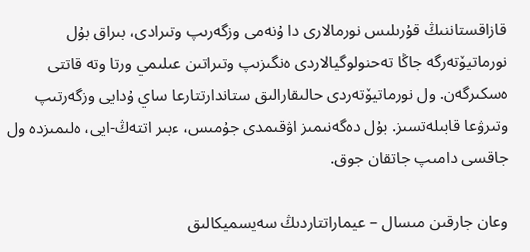قازاقستاننىڭ قۇرىلىس نورمالارى دا ۇنەمى وزگەرىپ وتىرادى، بىراق بۇل نورماتيۆتەرگە جاڭا تەحنولوگيالاردى ەنگىزىپ وتىراتىن عىلىمي ورتا وتە قاتتى ەسكىرگەن. ول نورماتيۆتەردى حالىقارالىق ستاندارتتارعا ساي ۇدايى وزگەرتىپ وتىرۋعا قابىلەتسىز. بۇل دەگەنىمىز اۋقىمدى جۇمىس، ءبىر اتتەڭ-ايى، ەلىمىزدە ول جاقسى دامىپ جاتقان جوق.

وعان جارقىن مىسال – عيماراتتاردىڭ سەيسميكالىق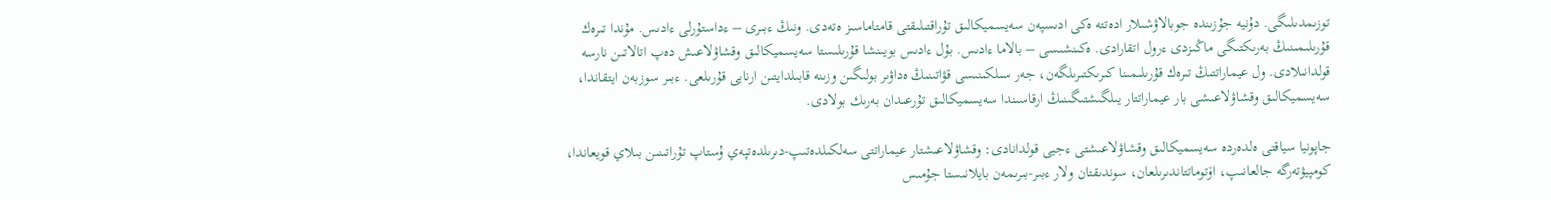توزىمدىلىگى. دۇنيە جۇزىندە جوبالاۋشىلار ادەتتە ەكى ادىسپەن سەيسميكالىق تۇراقتىلىقتى قامتاماسىز ەتەدى. ونىڭ ءبىرى – ءداستۇرلى ءادىس. مۇندا تىرەك قۇرىلىمىنىڭ بەرىكتىگى ماڭىزدى ءرول اتقارادى. ەكىنشىسى – بالاما ءادىس. بۇل ءادىس بويىنشا قۇرىلىستا سەيسميكالىق وقشاۋلاعىش دەپ اتالاتىن نارسە قولدانىلادى. ول عيماراتتىڭ تىرەك قۇرىلىمىنا كىرىكتىرىلگەن، جەر سىلكىنىسى قۋاتىنىڭ ەداۋىر بولىگىن وزىنە قابىلدايتىن ارنايى قۇرىلعى. ءبىر سوزبەن ايتقاندا، سەيسميكالىق وقشاۋلاعىشى بار عيماراتتار يىلگىشتىگىنىڭ ارقاسىندا سەيسميكالىق تۇرعىدان بەرىك بولادى.

جاپونيا سياقتى ەلدەردە سەيسميكالىق وقشاۋلاعىشتى ءجيى قولدانادى: وقشاۋلاعىشتار عيماراتتى سەلكىلدەتىپ-دىرىلدەتپەي ۇستاپ تۇراتىنىن بىلاي قويعاندا، كومپيۋتەرگە جالعانىپ، اۆتوماتتاندىرىلعان، سوندىقتان ولار ءبىر-بىرىمەن بايلانىستا جۇمىس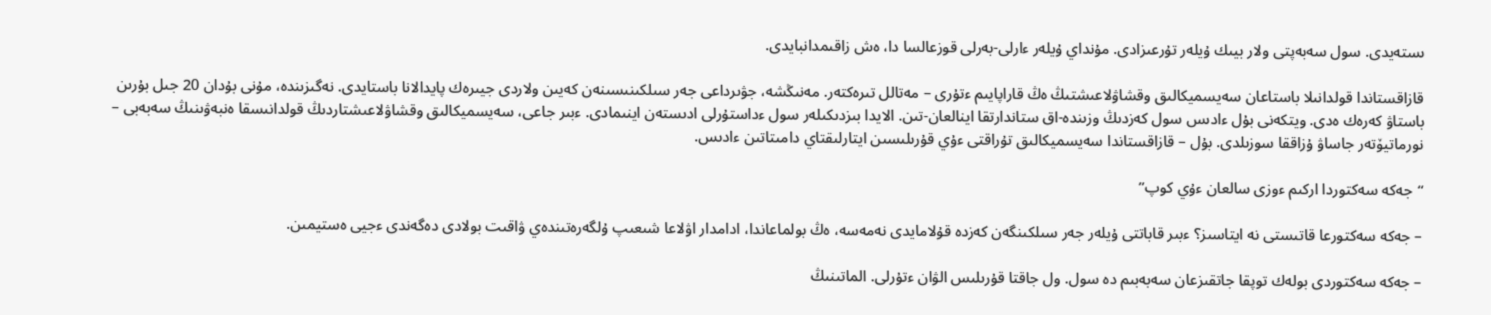ىستەيدى. سول سەبەپتى ولار بيىك ۇيلەر تۇرعىزادى. مۇنداي ۇيلەر ءارلى-بەرلى قوزعالسا دا، ەش زاقىمدانبايدى.

قازاقستاندا قولدانىلا باستاعان سەيسميكالىق وقشاۋلاعىشتىڭ ەڭ قاراپايىم ءتۇرى – مەتالل تىرەكتەر. مەنىڭشە، جۋىرداعى جەر سىلكىنىسىنەن كەيىن ولاردى جيىرەك پايدالانا باستايدى. نەگىزىندە، مۇنى بۇدان 20 جىل بۇرىن باستاۋ كەرەك ەدى. ويتكەنى بۇل ءادىس سول كەزدىڭ وزىندە-اق ستاندارتقا اينالعان-تىن. الايدا بىزدىكىلەر سول ءداستۇرلى ادىستەن اينىمادى. ءبىر جاعى، سەيسميكالىق وقشاۋلاعىشتاردىڭ قولدانىسقا ەنبەۋىنىڭ سەبەبى – نورماتيۆتەر جاساۋ ۇزاققا سوزىلدى. بۇل – قازاقستاندا سەيسميكالىق تۇراقتى ءۇي قۇرىلىسىن ايتارلىقتاي دامىتاتىن ءادىس.

“جەكە سەكتوردا اركىم ءوزى سالعان ءۇي كوپ”

– جەكە سەكتورعا قاتىستى نە ايتاسىز؟ ءبىر قاباتتى ۇيلەر جەر سىلكىنگەن كەزدە قۇلامايدى نەمەسە، ەڭ بولماعاندا، ادامدار اۋلاعا شىعىپ ۇلگەرەتىندەي ۋاقىت بولادى دەگەندى ءجيى ەستيمىن.

– جەكە سەكتوردى بولەك توپقا جاتقىزعان سەبەبىم دە سول. ول جاقتا قۇرىلىس الۋان ءتۇرلى. الماتىنىڭ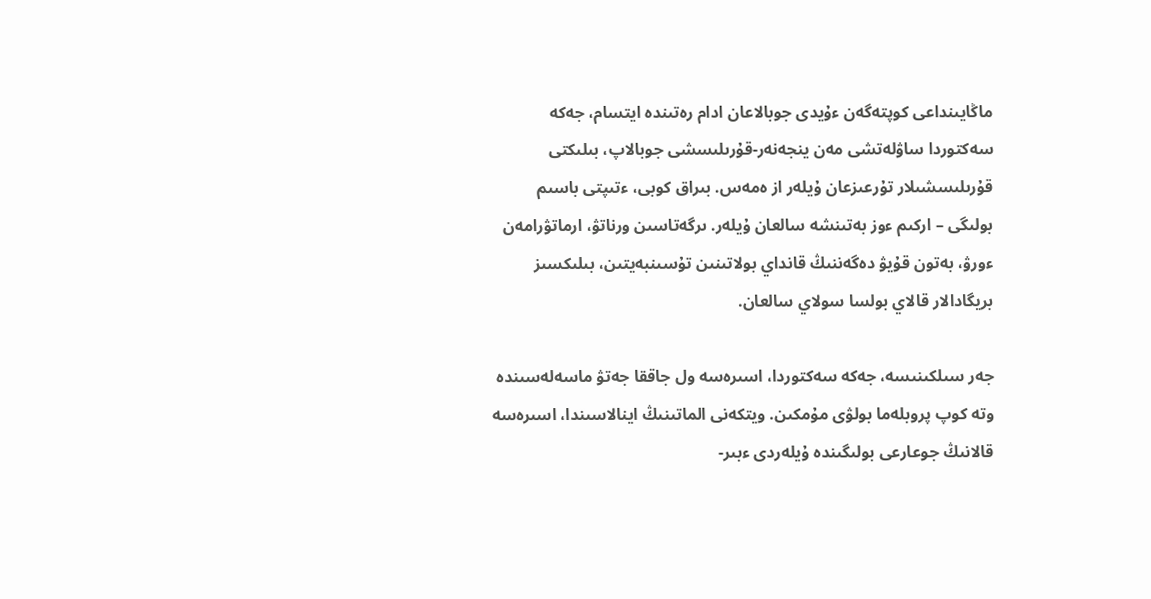ماڭايىنداعى كوپتەگەن ءۇيدى جوبالاعان ادام رەتىندە ايتسام، جەكە سەكتوردا ساۋلەتشى مەن ينجەنەر-قۇرىلىسشى جوبالاپ، بىلىكتى قۇرىلىسشىلار تۇرعىزعان ۇيلەر از ەمەس. بىراق كوبى، ءتىپتى باسىم بولىگى – اركىم ءوز بەتىنشە سالعان ۇيلەر. ىرگەتاسىن ورناتۋ، ارماتۋرامەن ءورۋ، بەتون قۇيۋ دەگەننىڭ قانداي بولاتىنىن تۇسىنبەيتىن، بىلىكسىز بريگادالار قالاي بولسا سولاي سالعان.

جەر سىلكىنىسە، جەكە سەكتوردا، اسىرەسە ول جاققا جەتۋ ماسەلەسىندە وتە كوپ پروبلەما بولۋى مۇمكىن. ويتكەنى الماتىنىڭ اينالاسىندا، اسىرەسە قالانىڭ جوعارعى بولىگىندە ۇيلەردى ءبىر-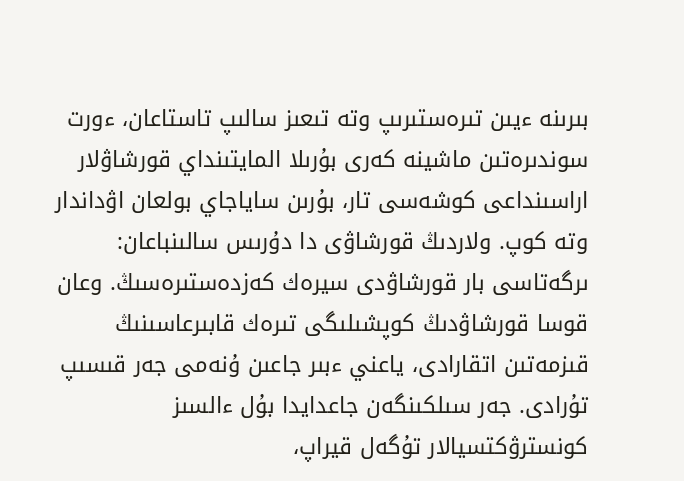بىرىنە ءيىن تىرەستىرىپ وتە تىعىز سالىپ تاستاعان، ءورت سوندىرەتىن ماشينە كەرى بۇرىلا المايتىنداي قورشاۋلار اراسىنداعى كوشەسى تار، بۇرىن ساياجاي بولعان اۋداندار وتە كوپ. ولاردىڭ قورشاۋى دا دۇرىس سالىنباعان: ىرگەتاسى بار قورشاۋدى سيرەك كەزدەستىرەسىڭ. وعان قوسا قورشاۋدىڭ كوپشىلىگى تىرەك قابىرعاسىنىڭ قىزمەتىن اتقارادى، ياعني ءبىر جاعىن ۇنەمى جەر قىسىپ تۇرادى. جەر سىلكىنگەن جاعدايدا بۇل ءالسىز كونسترۋكتسيالار تۇگەل قيراپ،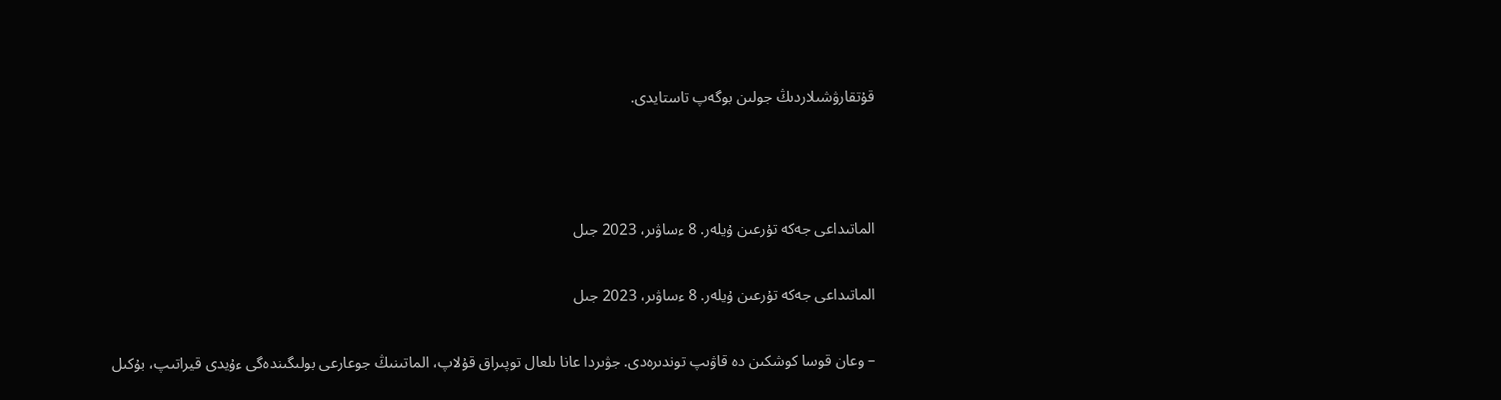قۇتقارۋشىلاردىڭ جولىن بوگەپ تاستايدى.



الماتىداعى جەكە تۇرعىن ۇيلەر. 8 ءساۋىر، 2023 جىل

الماتىداعى جەكە تۇرعىن ۇيلەر. 8 ءساۋىر، 2023 جىل

– وعان قوسا كوشكىن دە قاۋىپ توندىرەدى. جۋىردا عانا ىلعال توپىراق قۇلاپ، الماتىنىڭ جوعارعى بولىگىندەگى ءۇيدى قيراتىپ، بۇكىل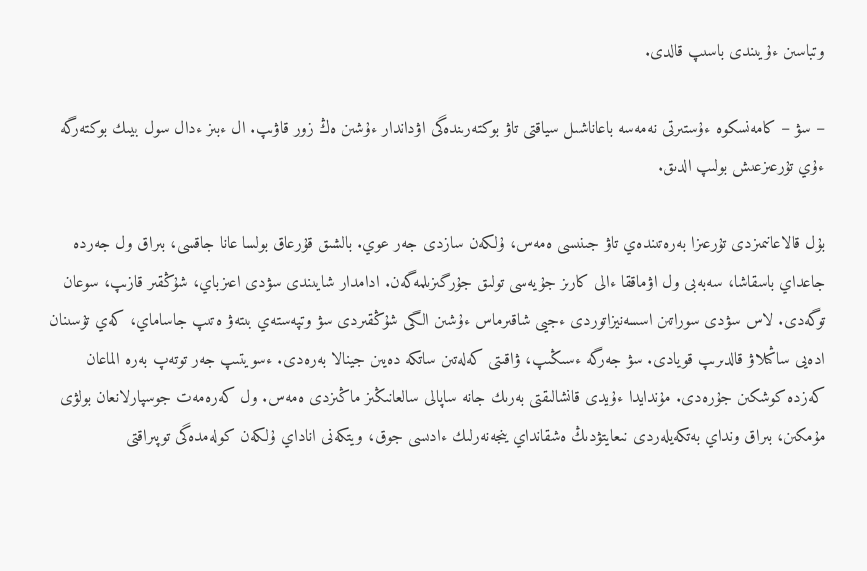وتباسىن ءۇيىندى باسىپ قالدى.

– سۋ – كامەنسكوە ءۇستىرتى نەمەسە باعاناشىل سياقتى تاۋ بوكتەرىندەگى اۋداندار ءۇشىن ەڭ زور قاۋىپ. ال ءبىز ءدال سول بيىك بوكتەرگە ءۇي تۇرعىزعىش بولىپ الدىق.

بۇل قالاعانىمىزدى تۇرعىزا بەرەتىندەي تاۋ جىنىسى ەمەس، ۇلكەن سازدى جەر عوي. بالشىق قۇرعاق بولسا عانا جاقسى، بىراق ول جەردە جاعداي باسقاشا، سەبەبى ول اۋماققا ءالى كارىز جۇيەسى تولىق جۇرگىزىلمەگەن. ادامدار شايىندى سۋدى اعىزباي، شۇڭقىر قازىپ، سوعان توگەدى. لاس سۋدى سوراتىن اسسەنيزاتوردى ءجيى شاقىرماس ءۇشىن الگى شۇڭقىردى سۋ وتپەستەي بىتەۋ ەتىپ جاساماي، كەي تۇسىنان ادەيى ساڭىلاۋ قالدىرىپ قويادى. سۋ جەرگە ءسىڭىپ، ۋاقىتى كەلەتىن ساتكە دەيىن جينالا بەرەدى. ءسويتىپ جەر توتەپ بەرە الماعان كەزدە كوشكىن جۇرەدى. مۇندايدا ءۇيدى قانشالىقتى بەرىك جانە ساپالى سالعانىڭىز ماڭىزدى ەمەس. ول كەرەمەت جوسپارلانعان بولۋى مۇمكىن، بىراق ونداي بەتكەيلەردى نىعايتۋدىڭ ەشقانداي ينجەنەرلىك ءادىسى جوق، ويتكەنى اناداي ۇلكەن كولەمدەگى توپىراقتى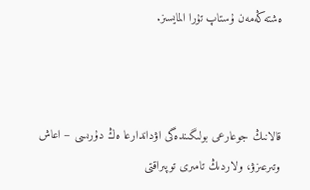ەشتەڭەمەن ۇستاپ تۇرا المايسىز.



قالانىڭ جوعارعى بولىگىندەگى اۋداندارعا ەڭ دۇرىسى – اعاش وتىرعىزۋ، ولاردىڭ تامىرى توپىراقتى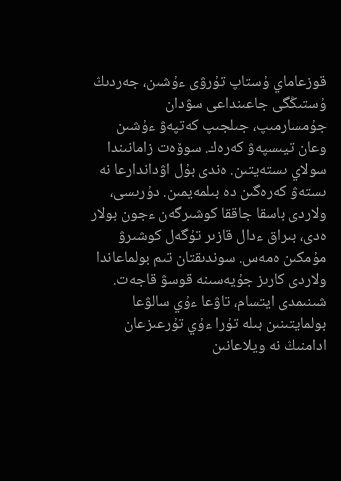قوزعاماي ۇستاپ تۇرۋى ءۇشىن، جەردىڭ ۇستىڭگى جاعىنداعى سۋدان جۇمسارمىپ، جىلجىپ كەتپەۋ ءۇشىن وعان تيىسپەۋ كەرەك. سوۆەت زامانىندا سولاي ىستەيتىن. ەندى بۇل اۋداندارعا نە ىستەۋ كەرەگىن دە بىلمەيمىن. دۇرىسى، ولاردى باسقا جاققا كوشىرگەن ءجون بولار ەدى، بىراق ءدال قازىر تۇگەل كوشىرۋ مۇمكىن ەمەس. سوندىقتان تىم بولماعاندا ولاردى كارىز جۇيەسىنە قوسۋ قاجەت. شىنىمدى ايتسام، تاۋعا ءۇي سالۋعا بولمايتىنىن بىلە تۇرا ءۇي تۇرعىزعان ادامنىڭ نە ويلاعانىن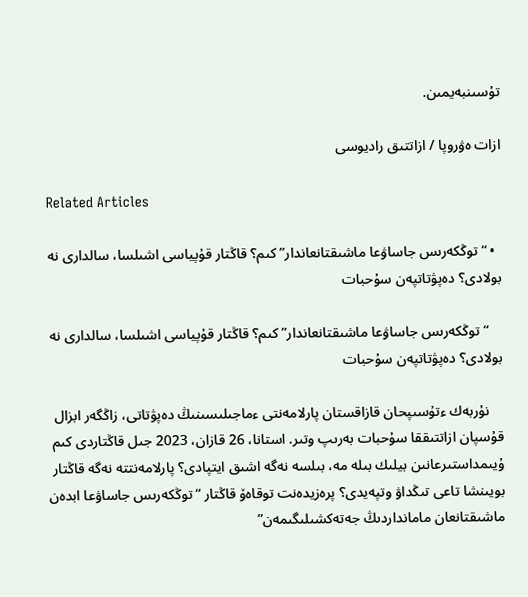تۇسىنبەيمىن.

ازات ەۋروپا / ازاتتىق راديوسى

Related Articles

  • “توڭكەرىس جاساۋعا ماشىقتانعاندار” كىم؟ قاڭتار قۇپياسى اشىلسا، سالدارى نە بولادى؟ دەپۋتاتپەن سۇحبات

    “توڭكەرىس جاساۋعا ماشىقتانعاندار” كىم؟ قاڭتار قۇپياسى اشىلسا، سالدارى نە بولادى؟ دەپۋتاتپەن سۇحبات

    نۇربەك ءتۇسىپحان قازاقستان پارلامەنتى ءماجىلىسىنىڭ دەپۋتاتى، زاڭگەر ابزال قۇسپان ازاتتىققا سۇحبات بەرىپ وتىر. استانا، 26 قازان، 2023 جىل قاڭتاردى كىم ۇيىمداستىرعانىن بيلىك بىلە مە، بىلسە نەگە اشىق ايتپادى؟ پارلامەنتتە نەگە قاڭتار بويىنشا تاعى تىڭداۋ وتپەيدى؟ پرەزيدەنت توقاەۆ قاڭتار “توڭكەرىس جاساۋعا ابدەن ماشىقتانعان مامانداردىڭ جەتەكشىلىگىمەن”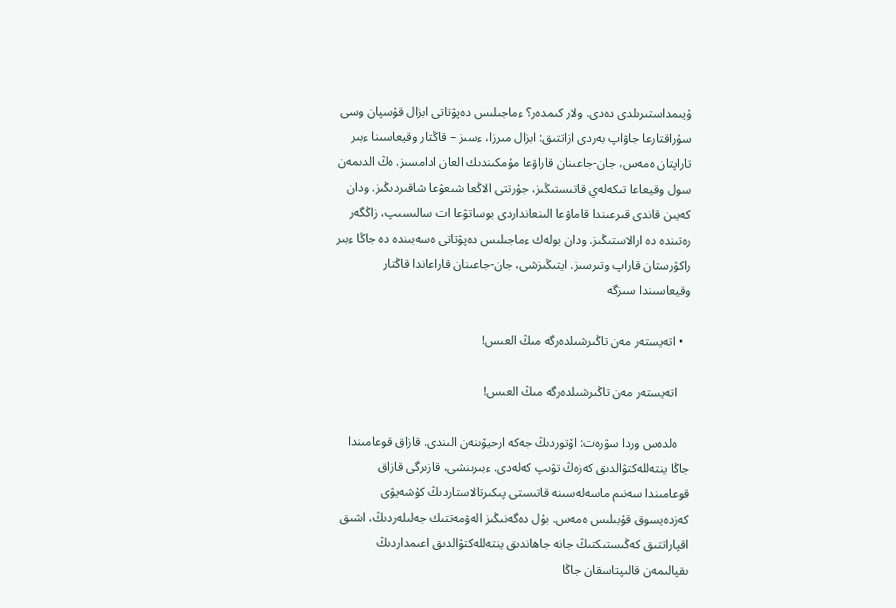ۇيىمداستىرىلدى دەدى. ولار كىمدەر؟ ءماجىلىس دەپۋتاتى ابزال قۇسپان وسى سۇراقتارعا جاۋاپ بەردى ازاتتىق: ابزال مىرزا، ءسىز – قاڭتار وقيعاسىنا ءبىر تاراپتان ەمەس، جان-جاعىنان قاراۋعا مۇمكىندىك العان ادامسىز. ەڭ الدىمەن سول وقيعاعا تىكەلەي قاتىستىڭىز، جۇرتتى الاڭعا شىعۋعا شاقىردىڭىز. ودان كەيىن قاندى قىرعىندا قاماۋعا الىنعانداردى بوساتۋعا ات سالىسىپ، زاڭگەر رەتىندە دە ارالاستىڭىز. ودان بولەك ءماجىلىس دەپۋتاتى ەسەبىندە دە جاڭا ءبىر راكۋرستان قاراپ وتىرسىز. ايتىڭىزشى، جان-جاعىنان قاراعاندا قاڭتار وقيعاسىندا سىزگە

  • اتەيستەر مەن تاڭىرشىلدەرگە مىڭ العىس!

    اتەيستەر مەن تاڭىرشىلدەرگە مىڭ العىس!

    ەلدەس وردا سۋرەت: اۆتوردىڭ جەكە ارحيۆىنەن الىندى. قازاق قوعامىندا جاڭا ينتەللەكتۋالدىق كەزەڭ تۋىپ كەلەدى. ءبىرىنشى، قازىرگى قازاق قوعامىندا سەنىم ماسەلەسىنە قاتىستى پىكىرتالاستاردىڭ كۇشەيۋى كەزدەيسوق قۇبىلىس ەمەس. بۇل دەگەنىڭىز الەۋمەتتىك جەلىلەردىڭ، اشىق اقپاراتتىق كەڭىستىكتىڭ جانە جاھاندىق ينتەللەكتۋالدىق اعىمداردىڭ ىقپالىمەن قالىپتاسقان جاڭا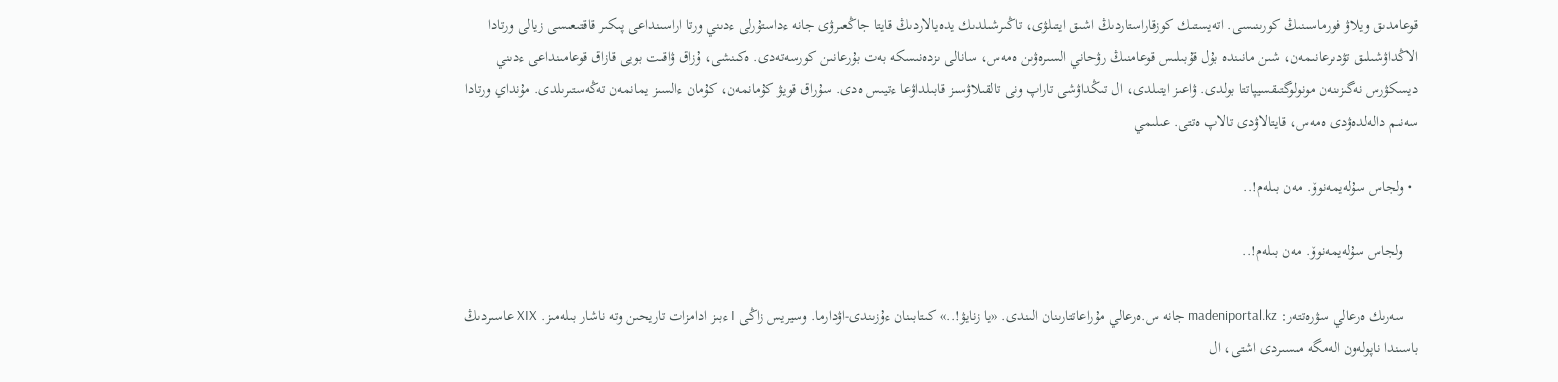قوعامدىق ويلاۋ فورماسىنىڭ كورىنىسى. اتەيستىك كوزقاراستاردىڭ اشىق ايتىلۋى، تاڭىرشىلدىك يدەيالاردىڭ قايتا جاڭعىرۋى جانە ءداستۇرلى ءدىني ورتا اراسىنداعى پىكىر قاقتىعىسى زيالى ورتادا الاڭداۋشىلىق تۋدىرعانىمەن، شىن مانىندە بۇل قۇبىلىس قوعامنىڭ رۋحاني السىرەۋىن ەمەس، سانالى ىزدەنىسكە بەت بۇرعانىن كورسەتەدى. ەكىنشى، ۇزاق ۋاقىت بويى قازاق قوعامىنداعى ءدىني ديسكۋرس نەگىزىنەن مونولوگتىقسيپاتتا بولدى. ۋاعىز ايتىلدى، ال تىڭداۋشى تاراپ ونى تالقىلاۋسىز قابىلداۋعا ءتيىس ەدى. سۇراق قويۋ كۇمانمەن، كۇمان ءالسىز يمانمەن تەڭەستىرىلدى. مۇنداي ورتادا سەنىم دالەلدەۋدى ەمەس، قايتالاۋدى تالاپ ەتتى. عىلىمي

  • ولجاس سۇلەيمەنوۆ. مەن بىلەم!..

    ولجاس سۇلەيمەنوۆ. مەن بىلەم!..

    سەرىك ەرعالي سۋرەتتەر: madeniportal.kz جانە س.ەرعالي مۇراعاتتارىنان الىندى. «يا زنايۋ!..» كىتابىنان ءۇزىندى-اۋدارما. وسيريس زاڭى I ءبىز ادامزات تاريحىن وتە ناشار بىلەمىز. XIX عاسىردىڭ باسىندا ناپولەون الەمگە مىسىردى اشتى، ال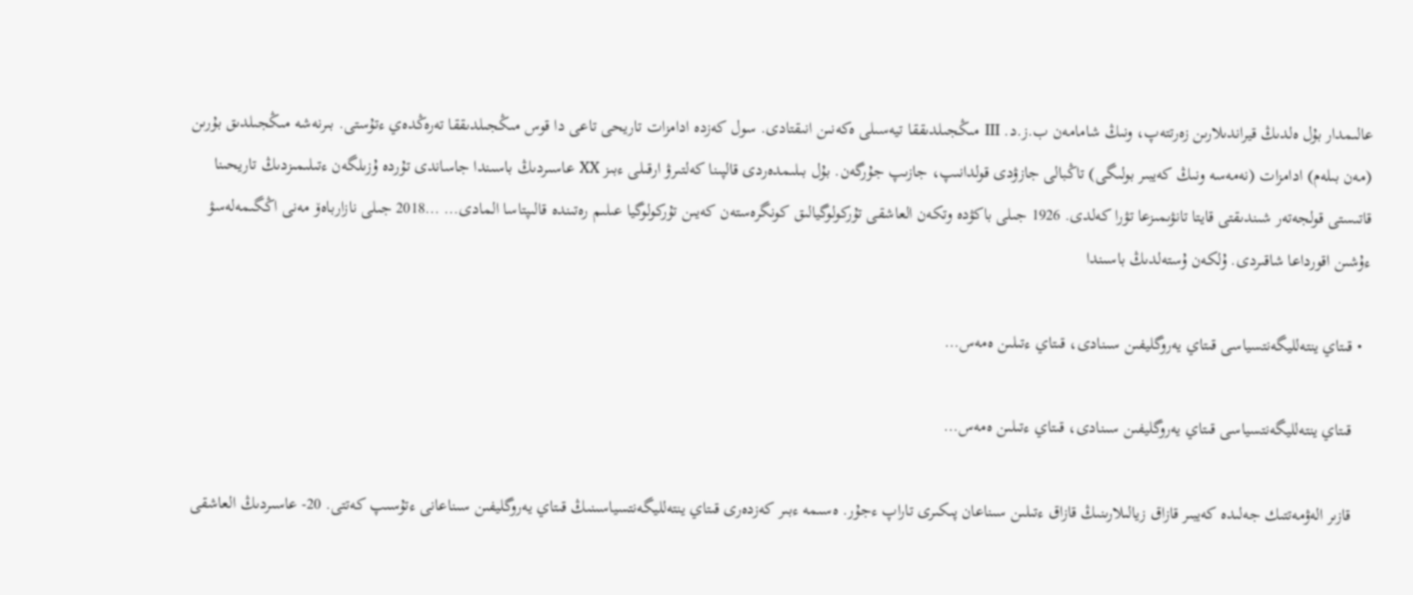عالىمدار بۇل ەلدىڭ قيراندىلارىن زەرتتەپ، ونىڭ شامامەن ب.ز.د. III مىڭجىلدىققا تيەسىلى ەكەنىن انىقتادى. سول كەزدە ادامزات تاريحى تاعى دا قوس مىڭجىلدىققا تەرەڭدەي ءتۇستى. بىرنەشە مىڭجىلدىق بۇرىن (مەن بىلەم) ادامزات (نەمەسە ونىڭ كەيبىر بولىگى) تاڭبالى جازۋدى قولدانىپ، جازىپ جۇرگەن. بۇل بىلىمدەردى قالپىنا كەلتىرۋ ارقىلى ءبىز XX عاسىردىڭ باسىندا جاساندى تۇردە ۇزىلگەن ءتىلىمىزدىڭ تاريحىنا قاتىستى قولجەتەر شىندىقتى قايتا تانۋىمىزعا تۋرا كەلدى. 1926 جىلى باكۋدە وتكەن العاشقى تۇركولوگيالىق كونگرەستەن كەيىن تۇركولوگيا عىلىم رەتىندە قالىپتاسا المادى… …2018 جىلى نازارباەۆ مەنى اڭگىمەلەسۋ ءۇشىن اقورداعا شاقىردى. ۇلكەن ۇستەلدىڭ باسىندا

  • قىتاي ينتەلليگەنتسياسى قىتاي يەروگليفىن سىنادى، قىتاي ءتىلىن ەمەس…

    قىتاي ينتەلليگەنتسياسى قىتاي يەروگليفىن سىنادى، قىتاي ءتىلىن ەمەس…

    قازىر الەۋمەتتىك جەلىدە كەيبىر قازاق زيالىلارىنىڭ قازاق ءتىلىن سىناعان پىكىرى تاراپ ءجۇر. ەسىمە ءبىر كەزدەرى قىتاي ينتەلليگەنتسياسىنىڭ قىتاي يەروگليفىن سىناعانى ءتۇسىپ كەتتى. 20- عاسىردىڭ العاشقى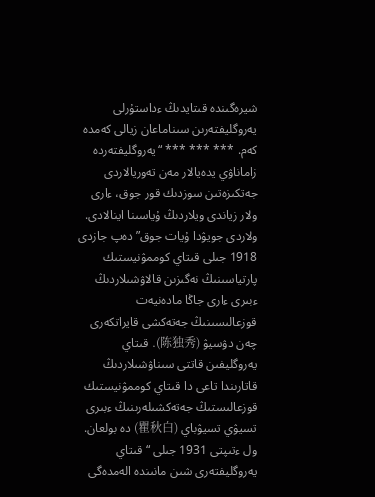شيرەگىندە قىتايدىڭ ءداستۇرلى يەروگليفتەرىن سىناماعان زيالى كەمدە كەم. *** *** *** “يەروگليفتەردە زاماناۋي يدەيالار مەن تەوريالاردى جەتكىزەتىن سوزدىك قور جوق، ءارى ولار زياندى ويلاردىڭ ۇياسىنا اينالادى. ولاردى جويۋدا ۇيات جوق” دەپ جازدى 1918 جىلى قىتاي كوممۋنيستىك پارتياسىنىڭ نەگىزىن قالاۋشىلاردىڭ ءبىرى ءارى جاڭا مادەنيەت قوزعالىسىنىڭ جەتەكشى قايراتكەرى چەن دۋسيۋ (陈独秀). قىتاي يەروگليفىن قاتتى سىناۋشىلاردىڭ قاتارىندا تاعى دا قىتاي كوممۋنيستىك قوزعالىستىڭ جەتەكشىلەرىنىڭ ءبىرى تسيۋي تسيۋباي (瞿秋白) دە بولعان. ول ءتىپتى 1931 جىلى “قىتاي يەروگليفتەرى شىن مانىندە الەمدەگى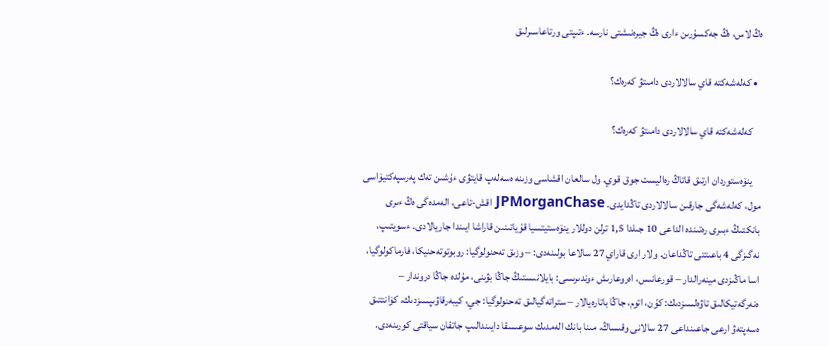ەڭ لاس، ەڭ جەكسۇرىن ءارى ەڭ جيرەنىشتى نارسە. ءتىپتى ورتاعاسىرلىق

  • كەلەشەكتە قاي سالالاردى دامىتۋ كەرەك؟

    كەلەشەكتە قاي سالالاردى دامىتۋ كەرەك؟

    ينۆەستوردان ارتىق قاتاڭ رەاليست جوق قوي. ول سالعان اقشاسى وزىنە ەسەلەپ قايتۋى ءۇشىن تەك پەرسپەكتيۆاسى مول، كەلەشەگى جارقىن سالالاردى تاڭدايدى. JPMorganChase اقش-تاعى، الەمدەگى ەڭ ءىرى بانكتىڭ ءبىرى رەتىندە الداعى 10 جىلدا 1,5 ترلن دوللار ينۆەستيتسيا قۇياتىنىن قاراشا ايىندا جاريالادى. ءسويتىپ، نەگىزگى 4 باعىتتى تاڭداعان. ولار ارى قاراي 27 سالاعا بولىنەدى: – وزىق تەحنولوگيا: روبوتوتەحنيكا، فارماكولوگيا، اسا ماڭىزدى مينەرالدار – قورعانىس، اەروعارىش ءوندىرىسى: بايلانىستىڭ جاڭا بۋىنى، مۇلدە جاڭا دروندار – ەنەرگەتيكالىق تاۋەلسىزدىك: كۇن، اتوم، جاڭا باتارەيالار – ستراتەگيالىق تەحنولوگيا: جي، كيبەرقاۋىپسىزدىك، كۆانتتىق ەسەپتەۋ ارعى جاعىنداعى 27 سالانى وقىساڭ، مىنا بانك الەمدىك سوعىسقا دايىندالىپ جاتقان سياقتى كورىنەدى.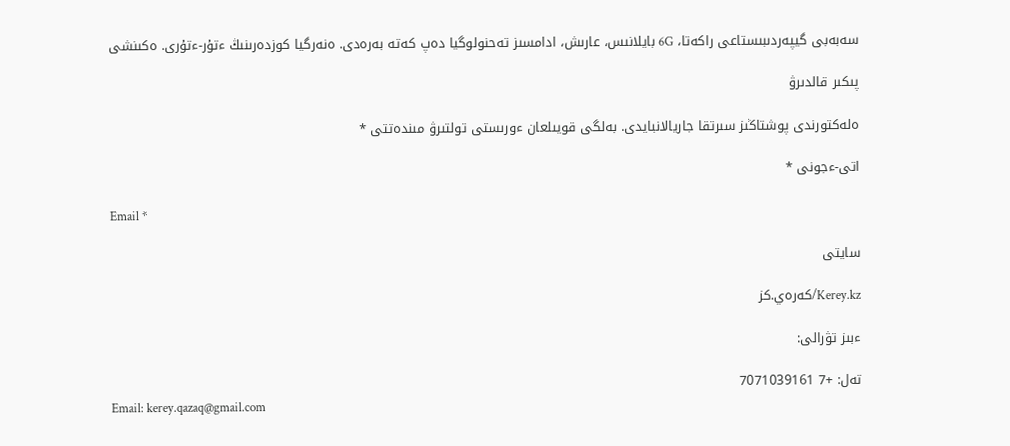سەبەبى گيپەردىبىستاعى راكەتا، 6G بايلانىس، عارىش، ادامسىز تەحنولوگيا دەپ كەتە بەرەدى. ەنەرگيا كوزدەرىنىڭ ءتۇر-ءتۇرى. ەكىنشى

پىكىر قالدىرۋ

ەلەكتورندى پوشتاڭىز سىرتقا جاريالانبايدى. بەلگى قويىلعان ءورىستى تولتىرۋ مىندەتتى *

اتى-ءجونى *

Email *

سايتى

Kerey.kz/كەرەي.كز

ءبىز تۋرالى:

تەل: +7 7071039161
Email: kerey.qazaq@gmail.com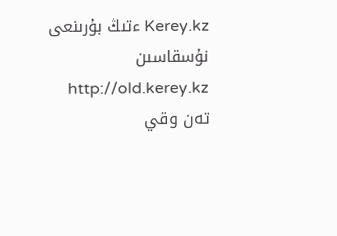Kerey.kz ءتىڭ بۇرىنعى نۇسقاسىن http://old.kerey.kz تەن وقي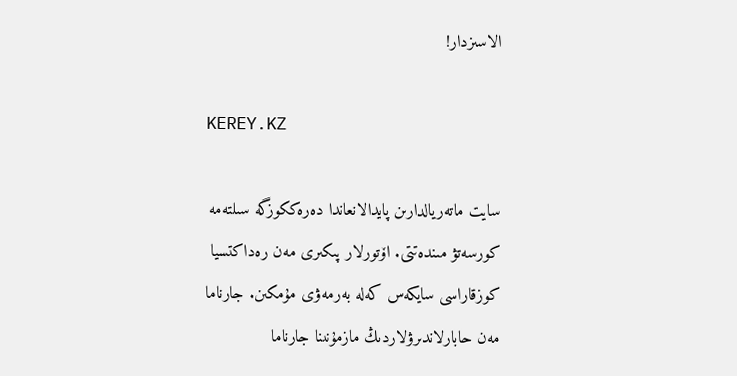الاسىزدار!

KEREY.KZ

سايت ماتەريالدارىن پايدالانعاندا دەرەككوزگە سىلتەمە كورسەتۋ مىندەتتى. اۆتورلار پىكىرى مەن رەداكتسيا كوزقاراسى سايكەس كەلە بەرمەۋى مۇمكىن. جارناما مەن حابارلاندىرۋلاردىڭ مازمۇنىنا جارناما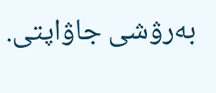بەرۋشى جاۋاپتى.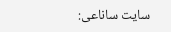سايت ساناعى: